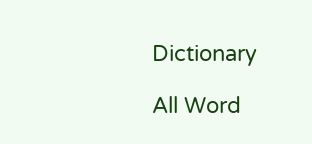Dictionary

All Word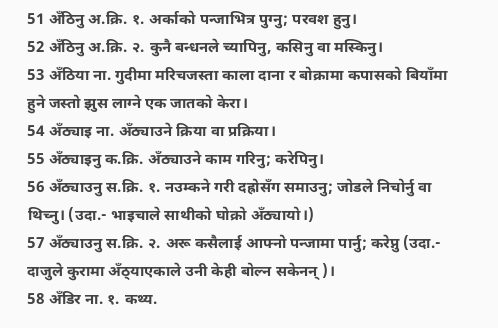51 अँठिनु अ.क्रि. १. अर्काको पन्जाभित्र पुग्नु; परवश हुनु।
52 अँठिनु अ.क्रि. २. कुनै बन्धनले च्यापिनु, कसिनु वा मस्किनु।
53 अँठिया ना. गुदीमा मरिचजस्ता काला दाना र बोक्रामा कपासको बियाँमा हुने जस्तो झुस लाग्ने एक जातको केरा।
54 अँठ्याइ ना. अँठ्याउने क्रिया वा प्रक्रिया।
55 अँठ्याइनु क.क्रि. अँठ्याउने काम गरिनु; करेपिनु।
56 अँठ्याउनु स.क्रि. १. नउम्कने गरी दह्रोसँग समाउनु; जोडले निचोर्नु वा थिच्नु। (उदा.- भाइचाले साथीको घोक्रो अँठ्यायो।)
57 अँठ्याउनु स.क्रि. २. अरू कसैलाई आफ्नो पन्जामा पार्नु; करेप्नु (उदा.- दाजुले कुरामा अँठ्‌याएकाले उनी केही बोल्न सकेनन् )।
58 अँडिर ना. १. कथ्य.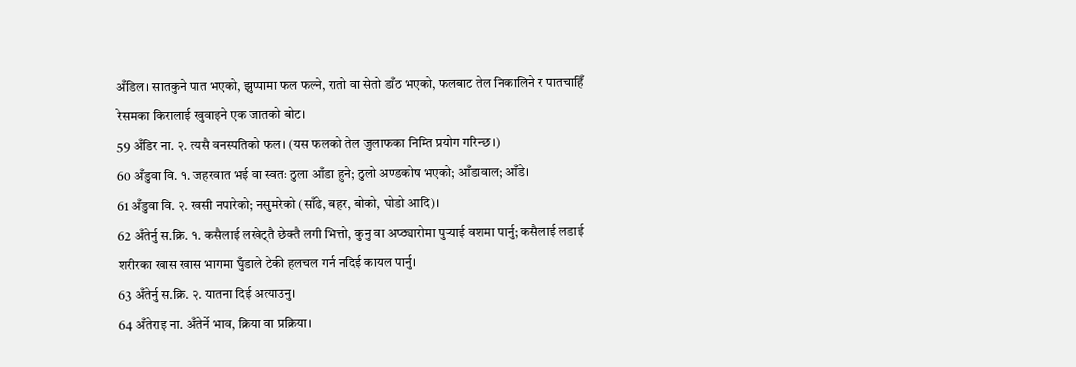अँडिल। सातकुने पात भएको, झुप्पामा फल फल्ने, रातो वा सेतो डाँठ भएको, फलबाट तेल निकालिने र पातचाहिँ रेसमका किरालाई खुवाइने एक जातको बोट।
59 अँडिर ना. २. त्यसै वनस्पतिको फल। (यस फलको तेल जुलाफका निम्ति प्रयोग गरिन्छ।)
60 अँडुवा वि. १. जहरवात भई वा स्वतः ठुला आँडा हुने; ठुलो अण्डकोष भएको; आँडावाल; आँडे।
61 अँडुवा वि. २. खसी नपारेको; नसुमरेको (साँढे, बहर, बोको, घोडो आदि)।
62 अँतेर्नु स.क्रि. १. कसैलाई लखेट्तै छेक्तै लगी भित्तो, कुनु वा अप्ठ्यारोमा पुऱ्याई वशमा पार्नु; कसैलाई लडाई शरीरका खास खास भागमा घुँडाले टेकी हलचल गर्न नदिई कायल पार्नु।
63 अँतेर्नु स.क्रि. २. यातना दिई अत्याउनु।
64 अँतेराइ ना. अँतेर्ने भाव, क्रिया वा प्रक्रिया।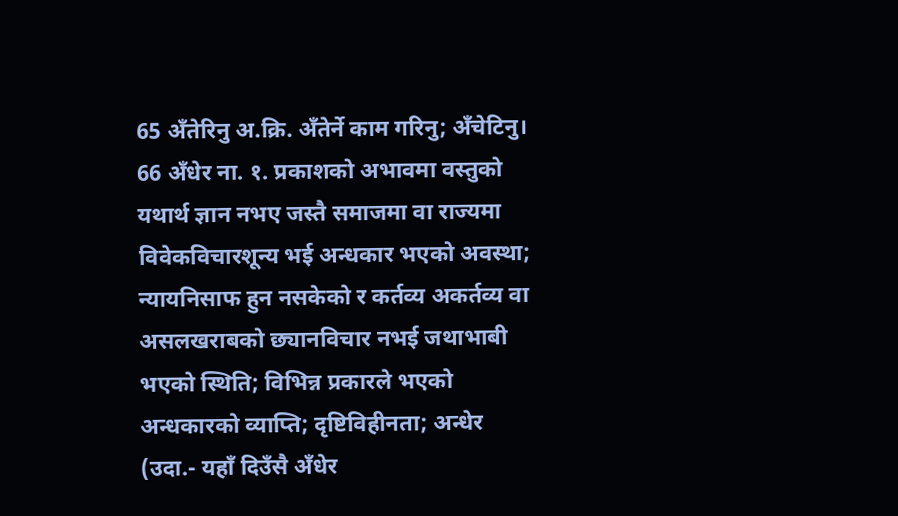65 अँतेरिनु अ.क्रि. अँतेर्ने काम गरिनु; अँचेटिनु।
66 अँधेर ना. १. प्रकाशको अभावमा वस्तुको यथार्थ ज्ञान नभए जस्तै समाजमा वा राज्यमा विवेकविचारशून्य भई अन्धकार भएको अवस्था; न्यायनिसाफ हुन नसकेको र कर्तव्य अकर्तव्य वा असलखराबको छ्यानविचार नभई जथाभाबी भएको स्थिति; विभिन्न प्रकारले भएको अन्धकारको व्याप्ति; दृष्टिविहीनता; अन्धेर (उदा.- यहाँ दिउँसै अँधेर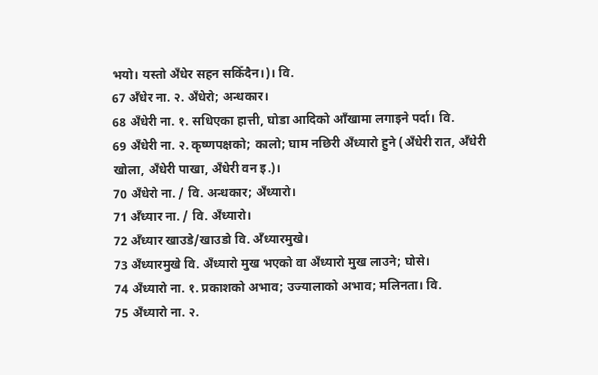भयो। यस्तो अँधेर सहन सकिँदैन।)। वि.
67 अँधेर ना. २. अँधेरो; अन्धकार।
68 अँधेरी ना. १. सधिएका हात्ती, घोडा आदिको आँखामा लगाइने पर्दा। वि.
69 अँधेरी ना. २. कृष्णपक्षको; कालो; घाम नछिरी अँध्यारो हुने (अँधेरी रात, अँधेरी खोला, अँधेरी पाखा, अँधेरी वन इ.)।
70 अँधेरो ना. / वि. अन्धकार; अँध्यारो।
71 अँध्यार ना. / वि. अँध्यारो।
72 अँध्यार खाउडे/खाउडो वि. अँध्यारमुखे।
73 अँध्यारमुखे वि. अँध्यारो मुख भएको वा अँध्यारो मुख लाउने; घोसे।
74 अँध्यारो ना. १. प्रकाशको अभाव; उज्यालाको अभाव; मलिनता। वि.
75 अँध्यारो ना. २.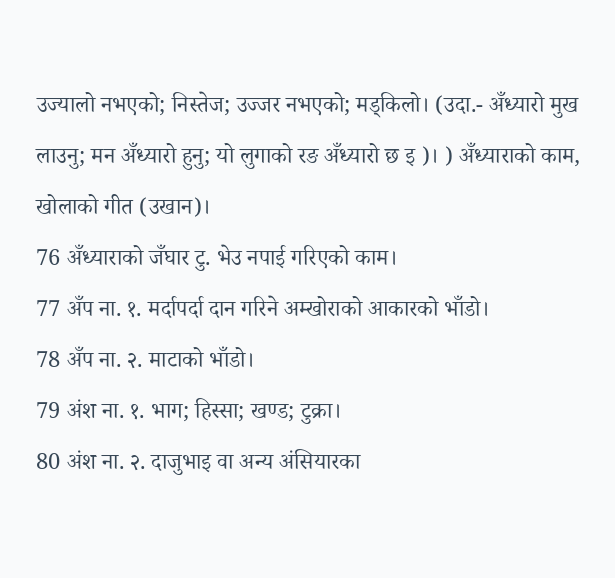उज्यालो नभएको; निस्तेज; उज्जर नभएको; मड्किलो। (उदा.- अँध्यारो मुख लाउनु; मन अँध्यारो हुनु; यो लुगाको रङ अँध्यारो छ इ )। ) अँध्याराको काम, खोलाको गीत (उखान)।
76 अँध्याराको जँघार टु. भेउ नपाई गरिएको काम।
77 अँप ना. १. मर्दापर्दा दान गरिने अम्खोराको आकारको भाँडो।
78 अँप ना. २. माटाको भाँडो।
79 अंश ना. १. भाग; हिस्सा; खण्ड; टुक्रा।
80 अंश ना. २. दाजुभाइ वा अन्य अंसियारका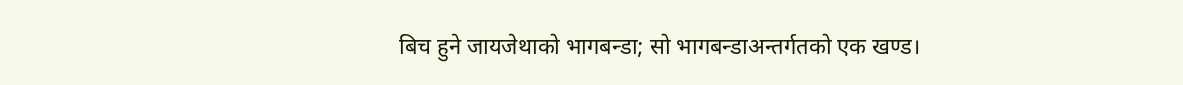बिच हुने जायजेथाको भागबन्डा; सो भागबन्डाअन्तर्गतको एक खण्ड।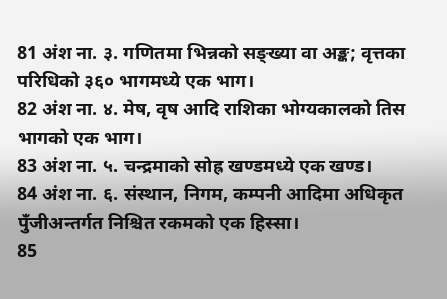81 अंश ना. ३. गणितमा भिन्नको सङ्ख्या वा अङ्क; वृत्तका परिधिको ३६० भागमध्ये एक भाग।
82 अंश ना. ४. मेष, वृष आदि राशिका भोग्यकालको तिस भागको एक भाग।
83 अंश ना. ५. चन्द्रमाको सोह्र खण्डमध्ये एक खण्ड।
84 अंश ना. ६. संस्थान, निगम, कम्पनी आदिमा अधिकृत पुँजीअन्तर्गत निश्चित रकमको एक हिस्सा।
85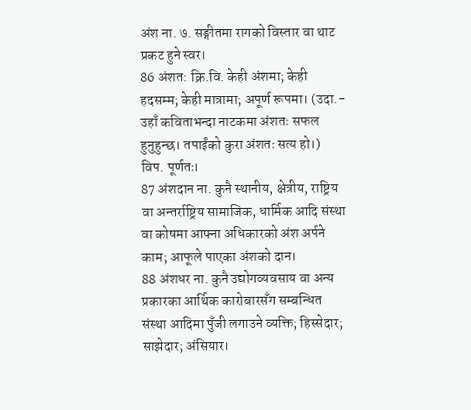अंश ना. ७. सङ्गीतमा रागको विस्तार वा थाट प्रकट हुने स्वर।
86 अंशत: क्रि.वि. केही अंशमा; केही हदसम्म; केही मात्रामा; अपूर्ण रूपमा। (उदा.- उहाँ कविताभन्दा नाटकमा अंशतः सफल हुनुहुन्छ। तपाईंको कुरा अंशतः सत्य हो।) विप. पूर्णतः।
87 अंशदान ना. कुनै स्थानीय, क्षेत्रीय, राष्ट्रिय वा अन्तर्राष्ट्रिय सामाजिक, धार्मिक आदि संस्था वा कोषमा आफ्ना अधिकारको अंश अर्पने काम; आफूले पाएका अंशको दान।
88 अंशधर ना. कुनै उद्योगव्यवसाय वा अन्य प्रकारका आर्थिक कारोबारसँग सम्बन्धित संस्था आदिमा पुँजी लगाउने व्यक्ति; हिस्सेदार; साझेदार; अंसियार।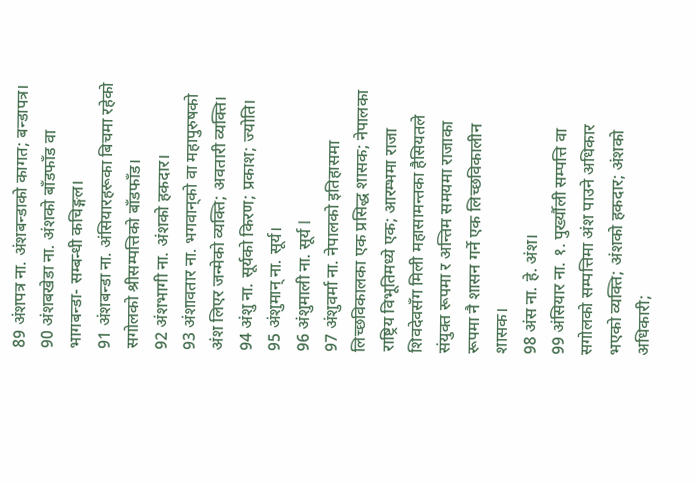89 अंशपत्र ना. अंशबन्डाको कागत; बन्डापत्र।
90 अंशबखेडा ना. अंशको बाँडफाँड वा भागबन्डा- सम्बन्धी कचिङ्गल।
91 अंशबन्डा ना. अंसियारहरूका बिचमा रहेको सगोलको श्रीसम्पत्तिको बाँडफाँड।
92 अंशभागी ना. अंशको हकदार।
93 अंशावतार ना. भगवान्‌को वा महापुरुषको अंश लिएर जन्मेको व्यक्ति; अवतारी व्यक्ति।
94 अंशु ना. सूर्यको किरण; प्रकाश; ज्योति।
95 अंशुमान् ना. सूर्य।
96 अंशुमाली ना. सूर्य l
97 अंशुवर्मा ना. नेपालको इतिहासमा लिच्छविकालका एक प्रसिद्ध शासक; नेपालका राष्ट्रिय विभूतिमध्ये एक; आरम्भमा राजा शिवदेवसँग मिली महासामन्तका हैसियतले संयुक्त रूपमा र अन्तिम समयमा राजाका रूपमा नै शासन गर्ने एक लिच्छविकालीन शासक।
98 अंस ना. हे. अंश।
99 अंसियार ना. १. पुर्ख्यौली सम्पत्ति वा सगोलको सम्पत्तिमा अंश पाउने अधिकार भएको व्यक्ति; अंशको हकदार; अंशको अधिकारी;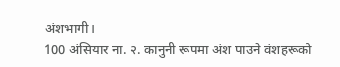अंशभागी।
100 अंसियार ना. २. कानुनी रूपमा अंश पाउने वंशहरूको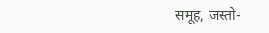समूह, जस्तो-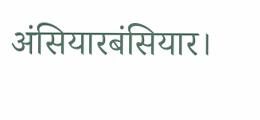अंसियारबंसियार।